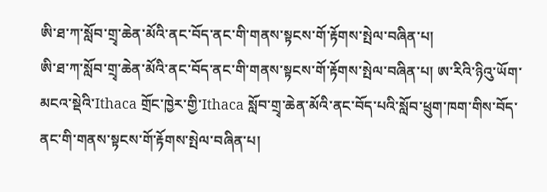ཨི་ཐ་ཀ་སློབ་གྲྭ་ཆེན་མོའི་ནང་བོད་ནང་གི་གནས་སྟངས་གོ་རྟོགས་སྤེལ་བཞིན་པ།
ཨི་ཐ་ཀ་སློབ་གྲྭ་ཆེན་མོའི་ནང་བོད་ནང་གི་གནས་སྟངས་གོ་རྟོགས་སྤེལ་བཞིན་པ། ཨ་རིའི་ཉིའུ་ཡོག་མངའ་སྡེའི་Ithaca གྲོང་ཁྱེར་གྱི་Ithaca སློབ་གྲྭ་ཆེན་མོའི་ནང་བོད་པའི་སློབ་ཕྲུག་ཁག་གིས་བོད་ནང་གི་གནས་སྟངས་གོ་རྟོགས་སྤེལ་བཞིན་པ།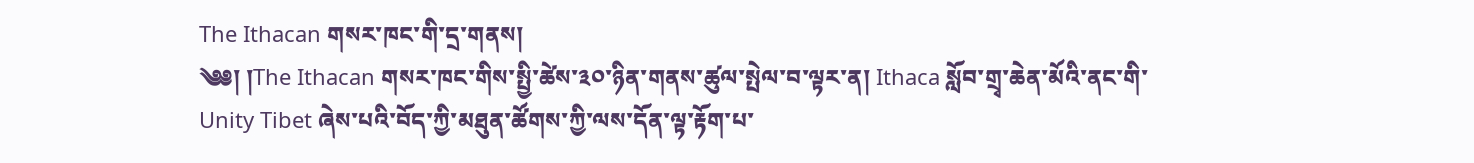The Ithacan གསར་ཁང་གི་དྲ་གནས།
༄༅། །The Ithacan གསར་ཁང་གིས་སྤྱི་ཚེས་༣༠་ཉིན་གནས་ཚུལ་སྤེལ་བ་ལྟར་ན། Ithaca སློབ་གྲྭ་ཆེན་མོའི་ནང་གི་Unity Tibet ཞེས་པའི་བོད་ཀྱི་མཐུན་ཚོགས་ཀྱི་ལས་དོན་ལྟ་རྟོག་པ་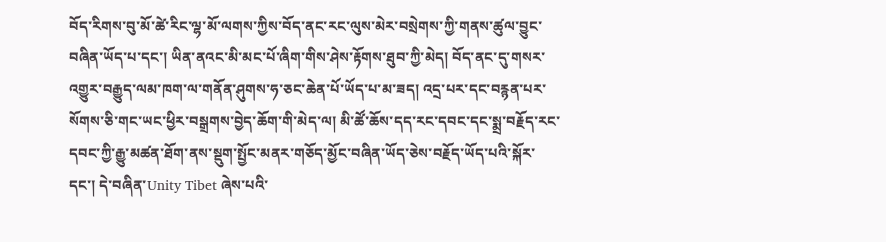བོད་རིགས་བུ་མོ་ཚེ་རིང་ལྷ་མོ་ལགས་ཀྱིས་བོད་ནང་རང་ལུས་མེར་བསྲེགས་ཀྱི་གནས་ཚུལ་བྱུང་བཞིན་ཡོད་པ་དང་། ཡིན་ནའང་མི་མང་པོ་ཞིག་གིས་ཤེས་རྟོགས་ཐུབ་ཀྱི་མེད། བོད་ནང་དུ་གསར་འགྱུར་བརྒྱུད་ལམ་ཁག་ལ་གནོན་ཤུགས་ཧ་ཅང་ཆེན་པོ་ཡོད་པ་མ་ཟད། འདྲ་པར་དང་བརྙན་པར་སོགས་ཅི་གང་ཡང་ཕྱིར་བསྒྲགས་བྱེད་ཆོག་གི་མེད་ལ། མི་ཚོ་ཆོས་དད་རང་དབང་དང་སྨྲ་བརྗོད་རང་དབང་ཀྱི་རྒྱུ་མཚན་ཐོག་ནས་སྡུག་སྤྱོང་མནར་གཅོད་མྱོང་བཞིན་ཡོད་ཅེས་བརྗོད་ཡོད་པའི་སྐོར་དང་། དེ་བཞིན་Unity Tibet ཞེས་པའི་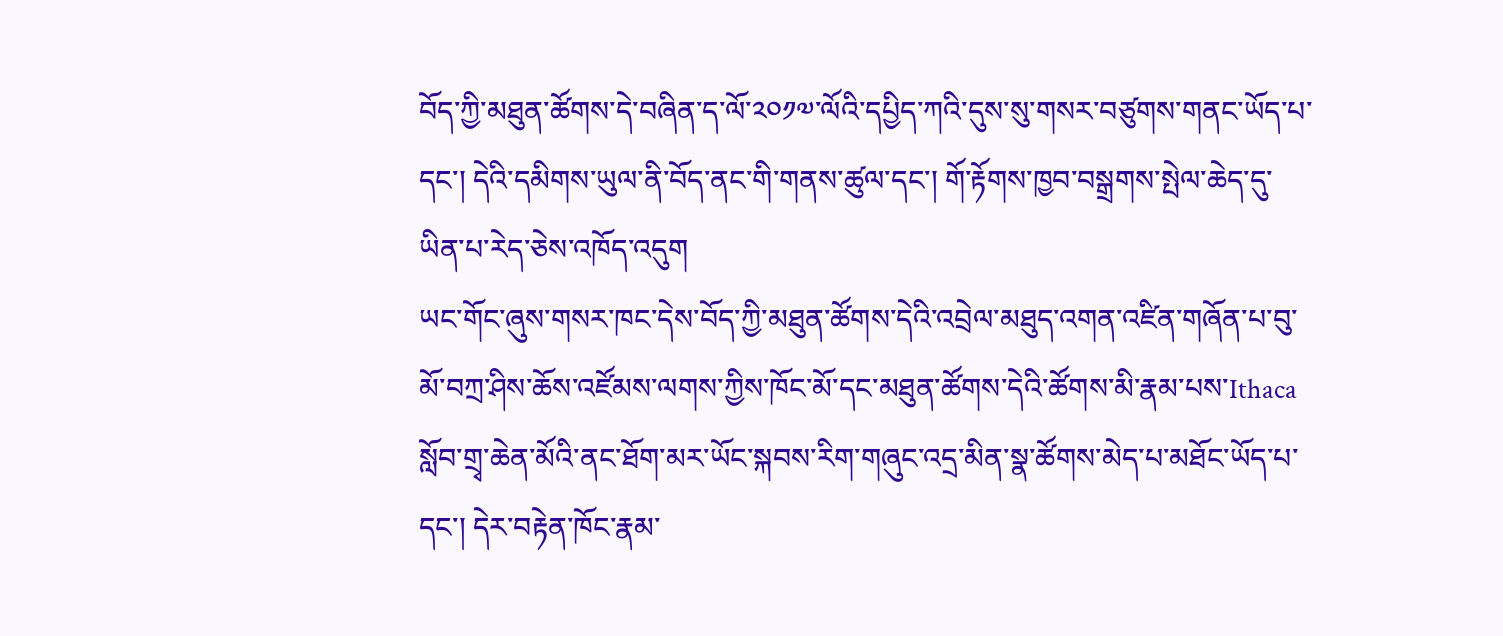བོད་ཀྱི་མཐུན་ཚོགས་དེ་བཞིན་ད་ལོ་༢༠༡༧་ལོའི་དཔྱིད་ཀའི་དུས་སུ་གསར་བཙུགས་གནང་ཡོད་པ་དང་། དེའི་དམིགས་ཡུལ་ནི་བོད་ནང་གི་གནས་ཚུལ་དང་། གོ་རྟོགས་ཁྱབ་བསྒྲགས་སྤེལ་ཆེད་དུ་ཡིན་པ་རེད་ཅེས་འཁོད་འདུག
ཡང་གོང་ཞུས་གསར་ཁང་དེས་བོད་ཀྱི་མཐུན་ཚོགས་དེའི་འབྲེལ་མཐུད་འགན་འཛིན་གཞོན་པ་བུ་མོ་བཀྲ་ཤིས་ཆོས་འཛོམས་ལགས་ཀྱིས་ཁོང་མོ་དང་མཐུན་ཚོགས་དེའི་ཚོགས་མི་རྣམ་པས་Ithaca སློབ་གྲྭ་ཆེན་མོའི་ནང་ཐོག་མར་ཡོང་སྐབས་རིག་གཞུང་འདྲ་མིན་སྣ་ཚོགས་མེད་པ་མཐོང་ཡོད་པ་དང་། དེར་བརྟེན་ཁོང་རྣམ་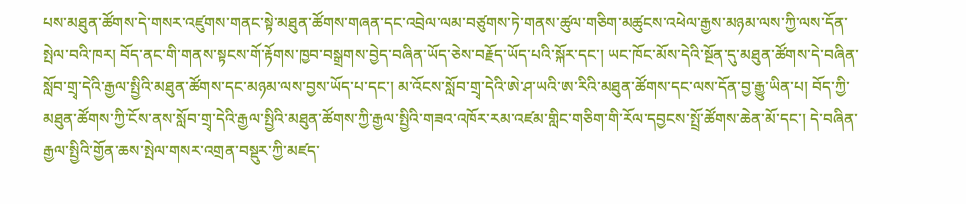པས་མཐུན་ཚོགས་དེ་གསར་འཛུགས་གནང་སྟེ་མཐུན་ཚོགས་གཞན་དང་འབྲེལ་ལམ་བཙུགས་ཏེ་གནས་ཚུལ་གཅིག་མཚུངས་འཕེལ་རྒྱས་མཉམ་ལས་ཀྱི་ལས་དོན་སྤེལ་བའི་ཁར། བོད་ནང་གི་གནས་སྟངས་གོ་རྟོགས་ཁྱབ་བསྒྲགས་བྱེད་བཞིན་ཡོད་ཅེས་བརྗོད་ཡོད་པའི་སྐོར་དང་། ཡང་ཁོང་མོས་དེའི་སྔོན་དུ་མཐུན་ཚོགས་དེ་བཞིན་སློབ་གྲྭ་དེའི་རྒྱལ་སྤྱིའི་མཐུན་ཚོགས་དང་མཉམ་ལས་བྱས་ཡོད་པ་དང་། མ་འོངས་སློབ་གྲྭ་དེའི་ཨེ་ཤ་ཡའི་ཨ་རིའི་མཐུན་ཚོགས་དང་ལས་དོན་བྱ་རྒྱུ་ཡིན་པ། བོད་ཀྱི་མཐུན་ཚོགས་ཀྱི་ངོས་ནས་སློབ་གྲྭ་དེའི་རྒྱལ་སྤྱིའི་མཐུན་ཚོགས་ཀྱི་རྒྱལ་སྤྱིའི་གཟའ་འཁོར་རམ་འཛམ་གླིང་གཅིག་གི་རོལ་དབྱངས་སྤྲོ་ཚོགས་ཆེན་མོ་དང་། དེ་བཞིན་རྒྱལ་སྤྱིའི་གྱོན་ཆས་སྤེལ་གསར་འགྲན་བསྡུར་ཀྱི་མཛད་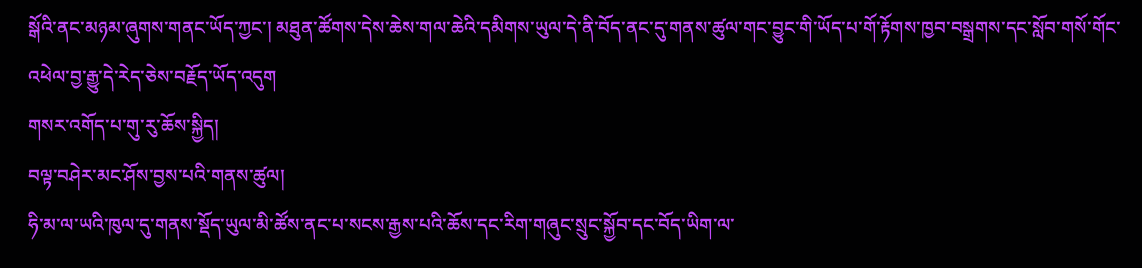སྒོའི་ནང་མཉམ་ཞུགས་གནང་ཡོད་ཀྱང་། མཐུན་ཚོགས་དེས་ཆེས་གལ་ཆེའི་དམིགས་ཡུལ་དེ་ནི་བོད་ནང་དུ་གནས་ཚུལ་གང་བྱུང་གི་ཡོད་པ་གོ་རྟོགས་ཁྱབ་བསྒྲགས་དང་སློབ་གསོ་གོང་འཕེལ་བྱ་རྒྱུ་དེ་རེད་ཅེས་བརྗོད་ཡོད་འདུག
གསར་འགོད་པ་གུ་རུ་ཆོས་སྐྱིད།
བལྟ་བཤེར་མང་ཤོས་བྱས་པའི་གནས་ཚུལ།
ཧི་མ་ལ་ཡའི་ཁུལ་དུ་གནས་སྡོད་ཡུལ་མི་ཚོས་ནང་པ་སངས་རྒྱས་པའི་ཆོས་དང་རིག་གཞུང་སྲུང་སྐྱོབ་དང་བོད་ཡིག་ལ་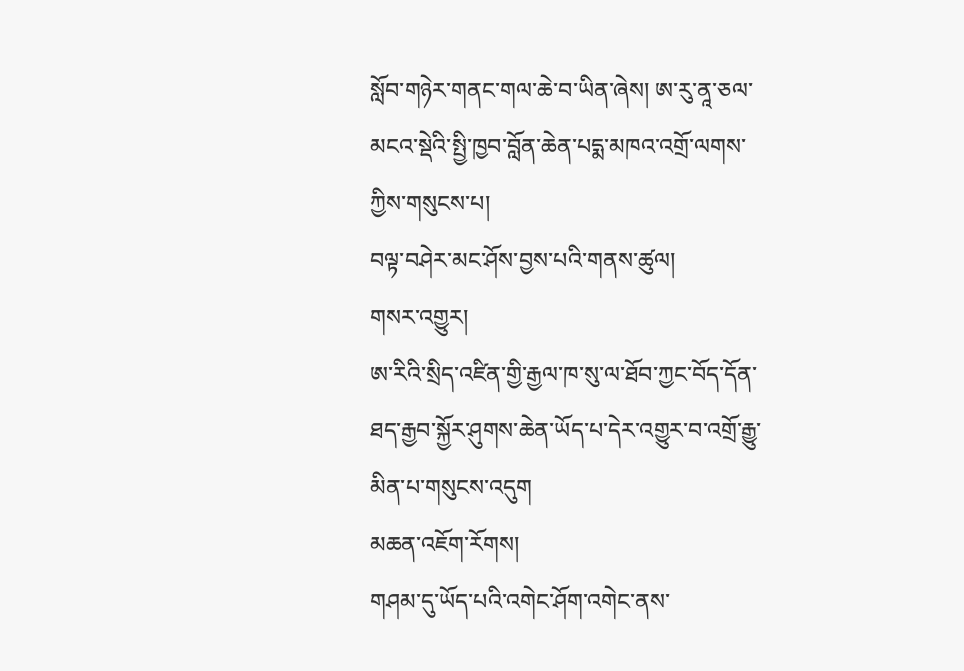སློབ་གཉེར་གནང་གལ་ཆེ་བ་ཡིན་ཞེས། ཨ་རུ་ནཱ་ཅལ་མངའ་སྡེའི་སྤྱི་ཁྱབ་བློན་ཆེན་པདྨ་མཁའ་འགྲོ་ལགས་ཀྱིས་གསུངས་པ།
བལྟ་བཤེར་མང་ཤོས་བྱས་པའི་གནས་ཚུལ།
གསར་འགྱུར།
ཨ་རིའི་སྲིད་འཛིན་གྱི་རྒྱལ་ཁ་སུ་ལ་ཐོབ་ཀྱང་བོད་དོན་ཐད་རྒྱབ་སྐྱོར་ཤུགས་ཆེན་ཡོད་པ་དེར་འགྱུར་བ་འགྲོ་རྒྱུ་མིན་པ་གསུངས་འདུག
མཆན་འཇོག་རོགས།
གཤམ་དུ་ཡོད་པའི་འགེང་ཤོག་འགེང་ནས་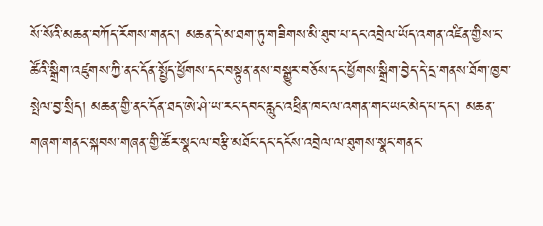སོ་སོའི་མཆན་བཀོད་རོགས་གནང་། མཆན་དེ་མ་ཐག་ཏུ་གཟིགས་མི་ཐུབ་པ་དང་འབྲེལ་ཡོད་འགན་འཛིན་གྱིས་ང་ཚོའི་སྒྲིག་འཛུགས་ཀྱི་ནང་དོན་སྤྱོད་ཕྱོགས་དང་བསྟུན་ནས་བསྒྱུར་བཅོས་དང་ཕྱོགས་སྒྲིག་བྱེད་དེ་དྲ་གནས་ཐོག་ཁྱབ་སྤེལ་བྱ་སྲིད། མཆན་གྱི་ནང་དོན་ཐད་ཨེ་ཤེ་ཡ་རང་དབང་རླུང་འཕྲིན་ཁང་ལ་འགན་གང་ཡང་མེད་པ་དང་། མཆན་གཞག་གནང་སྐབས་གཞན་གྱི་ཚོར་སྣང་ལ་བརྩི་མཐོང་དང་དངོས་འབྲེལ་ལ་ཐུགས་སྣང་གནང་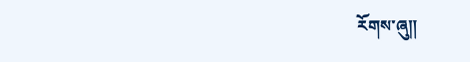རོགས་ཞུ༎